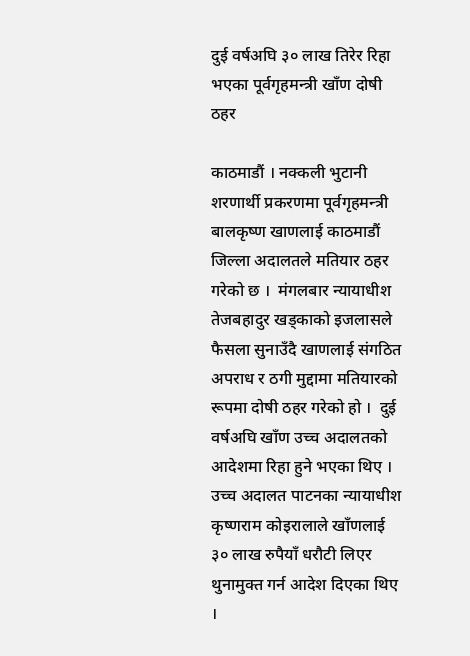दुई वर्षअघि ३० लाख तिरेर रिहा भएका पूर्वगृहमन्त्री खाँण दोषी ठहर

काठमाडौं । नक्कली भुटानी शरणार्थी प्रकरणमा पूर्वगृहमन्त्री बालकृष्ण खाणलाई काठमाडौं जिल्ला अदालतले मतियार ठहर गरेको छ ।  मंगलबार न्यायाधीश तेजबहादुर खड्काको इजलासले फैसला सुनाउँदै खाणलाई संगठित अपराध र ठगी मुद्दामा मतियारको रूपमा दोषी ठहर गरेको हो ।  दुई वर्षअघि खाँण उच्च अदालतको आदेशमा रिहा हुने भएका थिए ।  उच्च अदालत पाटनका न्यायाधीश कृष्णराम कोइरालाले खाँणलाई ३० लाख रुपैयाँ धरौटी लिएर थुनामुक्त गर्न आदेश दिएका थिए ।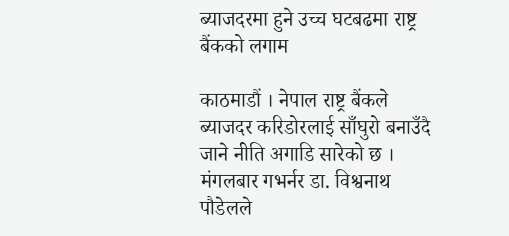ब्याजदरमा हुने उच्च घटबढमा राष्ट्र बैंकको लगाम

काठमाडौं । नेपाल राष्ट्र बैंकले ब्याजदर करिडोरलाई साँघुरो बनाउँदै जाने नीति अगाडि सारेको छ । मंगलबार गभर्नर डा. विश्वनाथ पौडेलले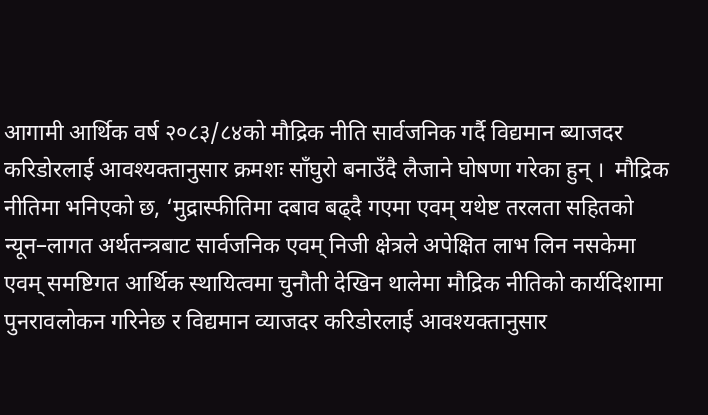आगामी आर्थिक वर्ष २०८३/८४को मौद्रिक नीति सार्वजनिक गर्दै विद्यमान ब्याजदर करिडोरलाई आवश्यक्तानुसार क्रमशः साँघुरो बनाउँदै लैजाने घोषणा गरेका हुन् ।  मौद्रिक नीतिमा भनिएको छ, ‘मुद्रास्फीतिमा दबाव बढ्दै गएमा एवम् यथेष्ट तरलता सहितको न्यून–लागत अर्थतन्त्रबाट सार्वजनिक एवम् निजी क्षेत्रले अपेक्षित लाभ लिन नसकेमा एवम् समष्टिगत आर्थिक स्थायित्वमा चुनौती देखिन थालेमा मौद्रिक नीतिको कार्यदिशामा पुनरावलोकन गरिनेछ र विद्यमान व्याजदर करिडोरलाई आवश्यक्तानुसार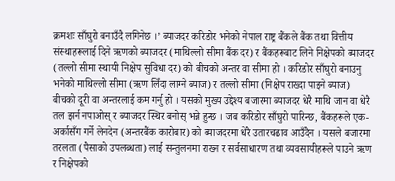क्रमशः साँघुरो बनाउँदै लगिनेछ ।’ ब्याजदर करिडोर भनेको नेपाल राष्ट्र बैंकले बैंक तथा वित्तीय संस्थाहरूलाई दिने ऋणको ब्याजदर (माथिल्लो सीमा बैंक दर) र बैंकहरूबाट लिने निक्षेपको ब्याजदर (तल्लो सीमा स्थायी निक्षेप सुविधा दर) को बीचको अन्तर वा सीमा हो । करिडोर साँघुरो बनाउनु भनेको माथिल्लो सीमा (ऋण लिँदा लाग्ने ब्याज) र तल्लो सीमा (निक्षेप राख्दा पाइने ब्याज) बीचको दूरी वा अन्तरलाई कम गर्नु हो । यसको मुख्य उद्देश्य बजारमा ब्याजदर धेरै माथि जान वा धेरै तल झर्न नपाओस् र ब्याजदर स्थिर बनोस् भन्ने हुन्छ । जब करिडोर साँघुरो पारिन्छ, बैंकहरूले एक-अर्कासँग गर्ने लेनदेन (अन्तरबैंक कारोबार) को ब्याजदरमा धेरै उतारचढाव आउँदैन । यसले बजारमा तरलता (पैसाको उपलब्धता) लाई सन्तुलनमा राख्न र सर्वसाधारण तथा व्यवसायीहरूले पाउने ऋण र निक्षेपको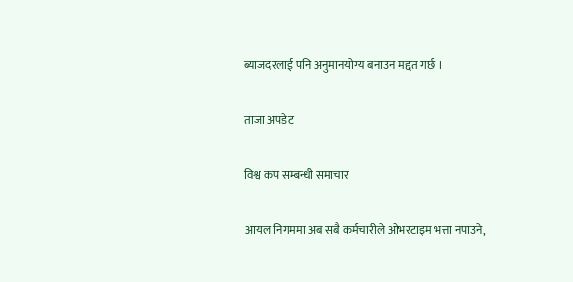ब्याजदरलाई पनि अनुमानयोग्य बनाउन मद्दत गर्छ ।

ताजा अपडेट

विश्व कप सम्बन्धी समाचार

आयल निगममा अब सबै कर्मचारीले ओभरटाइम भत्ता नपाउने,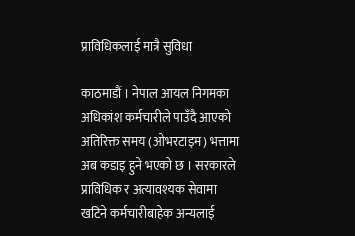प्राविधिकलाई मात्रै सुविधा

काठमाडौं । नेपाल आयल निगमका अधिकांश कर्मचारीले पाउँदै आएको अतिरिक्त समय (ओभरटाइम) भत्तामा अब कडाइ हुने भएको छ । सरकारले प्राविधिक र अत्यावश्यक सेवामा खटिने कर्मचारीबाहेक अन्यलाई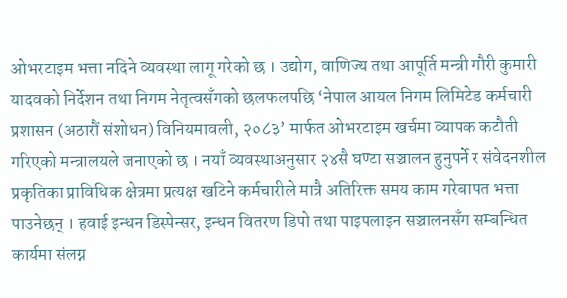ओभरटाइम भत्ता नदिने व्यवस्था लागू गरेको छ । उद्योग, वाणिज्य तथा आपूर्ति मन्त्री गौरी कुमारी यादवको निर्देशन तथा निगम नेतृत्वसँगको छलफलपछि ‘नेपाल आयल निगम लिमिटेड कर्मचारी प्रशासन (अठारौं संशोधन) विनियमावली, २०८३’ मार्फत ओभरटाइम खर्चमा व्यापक कटौती गरिएको मन्त्रालयले जनाएको छ । नयाँ व्यवस्थाअनुसार २४सै घण्टा सञ्चालन हुनुपर्ने र संवेदनशील प्रकृतिका प्राविधिक क्षेत्रमा प्रत्यक्ष खटिने कर्मचारीले मात्रै अतिरिक्त समय काम गरेबापत भत्ता पाउनेछन् । हवाई इन्धन डिस्पेन्सर, इन्धन वितरण डिपो तथा पाइपलाइन सञ्चालनसँग सम्बन्धित कार्यमा संलग्न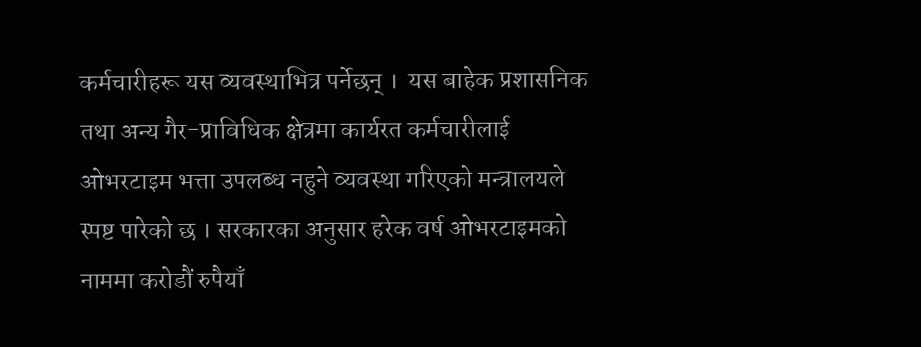कर्मचारीहरू यस व्यवस्थाभित्र पर्नेछन् ।  यस बाहेक प्रशासनिक तथा अन्य गैर-प्राविधिक क्षेत्रमा कार्यरत कर्मचारीलाई ओभरटाइम भत्ता उपलब्ध नहुने व्यवस्था गरिएको मन्त्रालयले स्पष्ट पारेको छ । सरकारका अनुसार हरेक वर्ष ओभरटाइमको नाममा करोडौं रुपैयाँ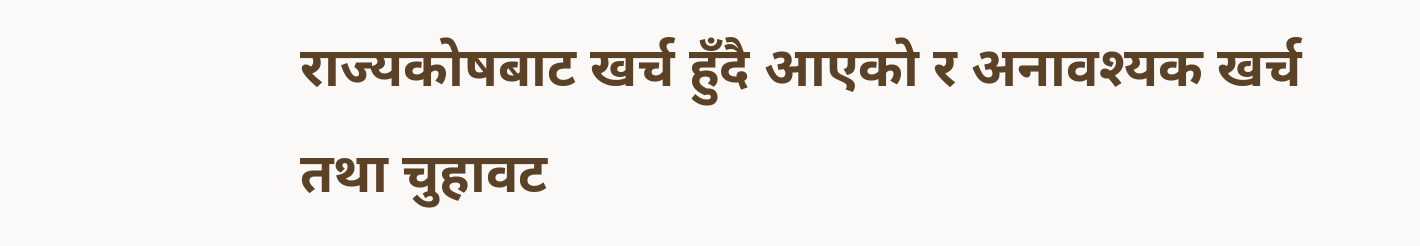राज्यकोषबाट खर्च हुँदै आएको र अनावश्यक खर्च तथा चुहावट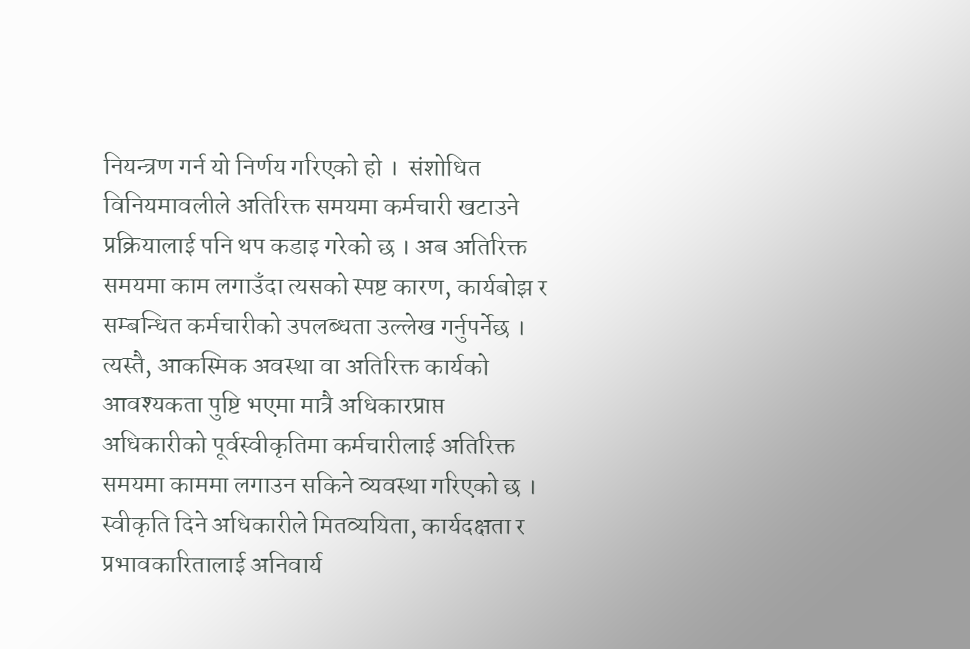नियन्त्रण गर्न यो निर्णय गरिएको हो ।  संशोधित विनियमावलीले अतिरिक्त समयमा कर्मचारी खटाउने प्रक्रियालाई पनि थप कडाइ गरेको छ । अब अतिरिक्त समयमा काम लगाउँदा त्यसको स्पष्ट कारण, कार्यबोझ र सम्बन्धित कर्मचारीको उपलब्धता उल्लेख गर्नुपर्नेछ । त्यस्तै, आकस्मिक अवस्था वा अतिरिक्त कार्यको आवश्यकता पुष्टि भएमा मात्रै अधिकारप्राप्त अधिकारीको पूर्वस्वीकृतिमा कर्मचारीलाई अतिरिक्त समयमा काममा लगाउन सकिने व्यवस्था गरिएको छ ।  स्वीकृति दिने अधिकारीले मितव्ययिता, कार्यदक्षता र प्रभावकारितालाई अनिवार्य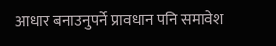आधार बनाउनुपर्ने प्रावधान पनि समावेश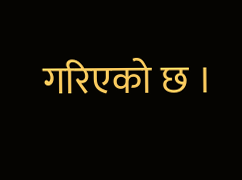गरिएको छ ।